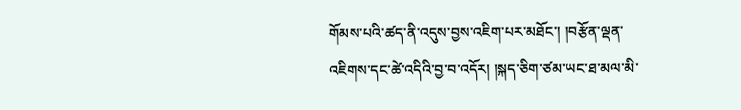གོམས་པའི་ཚད་ནི་འདུས་བྱས་འཇིག་པར་མཐོང་། །བརྩོན་ལྡན་འཇིགས་དང་ཚེ་འདིའི་བྱ་བ་འདོར། །སྐད་ཅིག་ཙམ་ཡང་ཐ་མལ་མི་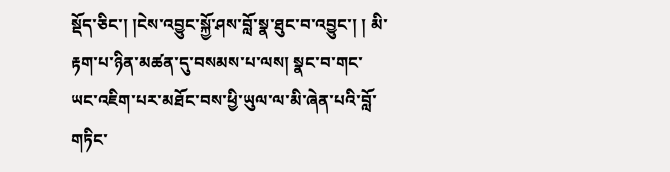སྡོད་ཅིང་། །ངེས་འབྱུང་སྐྱོ་ཤས་བློ་སྣ་ཐུང་བ་འབྱུང་། ། མི་རྟག་པ་ཉིན་མཚན་དུ་བསམས་པ་ལས། སྣང་བ་གང་ཡང་འཇིག་པར་མཐོང་བས་ཕྱི་ཡུལ་ལ་མི་ཞེན་པའི་བློ་གཏིང་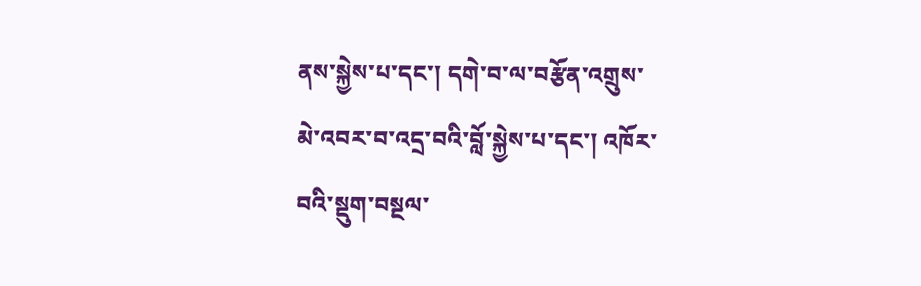ནས་སྐྱེས་པ་དང་། དགེ་བ་ལ་བརྩོན་འགྲུས་མེ་འབར་བ་འདྲ་བའི་བློ་སྐྱེས་པ་དང་། འཁོར་བའི་སྡུག་བསྔལ་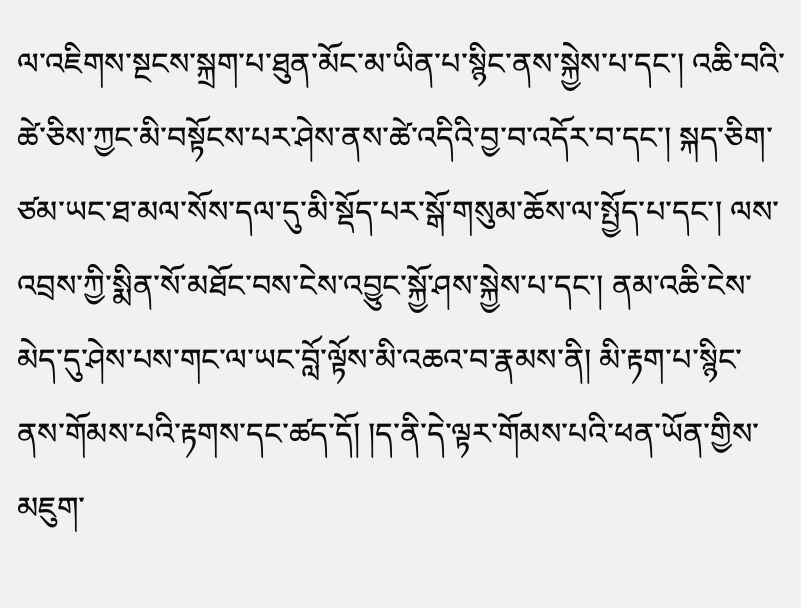ལ་འཇིགས་སྔངས་སྐྲག་པ་ཐུན་མོང་མ་ཡིན་པ་སྙིང་ནས་སྐྱེས་པ་དང་། འཆི་བའི་ཚེ་ཅིས་ཀྱང་མི་བསྟོངས་པར་ཤེས་ནས་ཚེ་འདིའི་བྱ་བ་འདོར་བ་དང་། སྐད་ཅིག་ཙམ་ཡང་ཐ་མལ་སོས་དལ་དུ་མི་སྡོད་པར་སྒོ་གསུམ་ཆོས་ལ་སྤྱོད་པ་དང་། ལས་འབྲས་ཀྱི་སྨིན་སོ་མཐོང་བས་ངེས་འབྱུང་སྐྱོ་ཤས་སྐྱེས་པ་དང་། ནམ་འཆི་ངེས་མེད་དུ་ཤེས་པས་གང་ལ་ཡང་བློ་ལྟོས་མི་འཆའ་བ་རྣམས་ནི། མི་རྟག་པ་སྙིང་ནས་གོམས་པའི་རྟགས་དང་ཚད་དོ། །ད་ནི་དེ་ལྟར་གོམས་པའི་ཕན་ཡོན་གྱིས་མཇུག་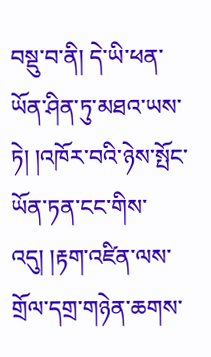བསྡུ་བ་ནི། དེ་ཡི་ཕན་ཡོན་ཤིན་ཏུ་མཐའ་ཡས་ཏེ། །འཁོར་བའི་ཉེས་སྤོང་ཡོན་ཏན་ངང་གིས་འདུ། །རྟག་འཛིན་ལས་གྲོལ་དགྲ་གཉེན་ཆགས་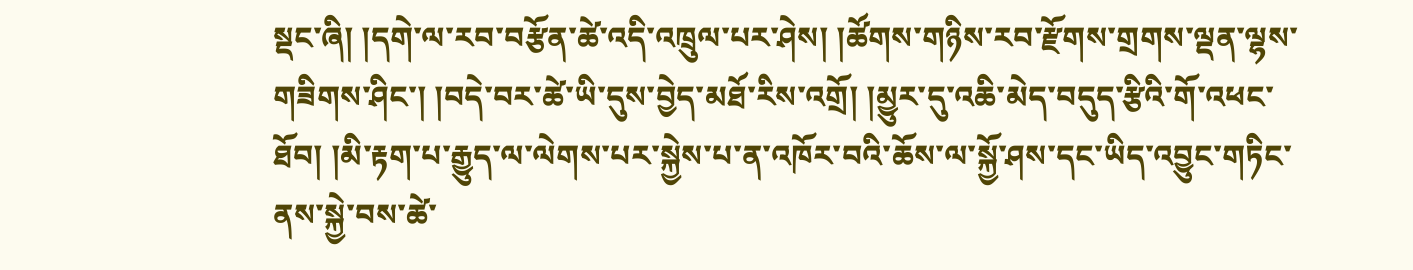སྡང་ཞི། །དགེ་ལ་རབ་བརྩོན་ཚེ་འདི་འཁྲུལ་པར་ཤེས། །ཚོགས་གཉིས་རབ་རྫོགས་གྲགས་ལྡན་ལྷས་གཟིགས་ཤིང་། །བདེ་བར་ཚེ་ཡི་དུས་བྱེད་མཐོ་རིས་འགྲོ། །མྱུར་དུ་འཆི་མེད་བདུད་རྩིའི་གོ་འཕང་ཐོབ། །མི་རྟག་པ་རྒྱུད་ལ་ལེགས་པར་སྐྱེས་པ་ན་འཁོར་བའི་ཆོས་ལ་སྐྱོ་ཤས་དང་ཡིད་འབྱུང་གཏིང་ནས་སྐྱེ་བས་ཚེ་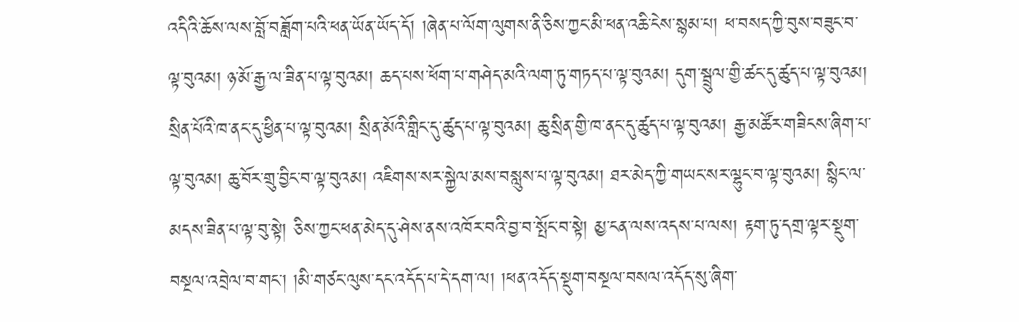འདིའི་ཆོས་ལས་བློ་བཟློག་པའི་ཕན་ཡོན་ཡོད་དོ། །ཞེན་པ་ལོག་ལུགས་ནི་ཅིས་ཀྱང་མི་ཕན་འཆི་ངེས་སྙམ་པ། ཕ་བསད་ཀྱི་བུས་བཟུང་བ་ལྟ་བུའམ། ཉ་མོ་རྒྱ་ལ་ཟིན་པ་ལྟ་བུའམ། ཆད་པས་ཕོག་པ་གཤེད་མའི་ལག་ཏུ་གཏད་པ་ལྟ་བུའམ། དུག་སྦྲུལ་གྱི་ཚང་དུ་ཚུད་པ་ལྟ་བུའམ། སྲིན་པོའི་ཁ་ནང་དུ་ཕྱིན་པ་ལྟ་བུའམ། སྲིན་མོའི་གླིང་དུ་ཚུད་པ་ལྟ་བུའམ། ཆུ་སྲིན་གྱི་ཁ་ནང་དུ་ཚུད་པ་ལྟ་བུའམ། རྒྱ་མཚོར་གཟིངས་ཞིག་པ་ལྟ་བུའམ། ཆུ་བོར་གྲུ་བྱིང་བ་ལྟ་བུའམ། འཇིགས་སར་སྐྱེལ་མས་བསླུས་པ་ལྟ་བུའམ། ཐར་མེད་ཀྱི་གཡང་སར་ལྷུང་བ་ལྟ་བུའམ། སྙིང་ལ་མདས་ཟིན་པ་ལྟ་བུ་སྟེ། ཅིས་ཀྱང་ཕན་མེད་དུ་ཤེས་ནས་འཁོར་བའི་བྱ་བ་སྤོང་བ་སྟེ། མྱ་ངན་ལས་འདས་པ་ལས། རྟག་ཏུ་དགྲ་ལྟར་སྡུག་བསྔལ་འབྲེལ་བ་གང་། །མི་གཙང་ལུས་དང་འདོད་པ་དེ་དག་ལ། །ཕན་འདོད་སྡུག་བསྔལ་བསལ་འདོད་སུ་ཞིག་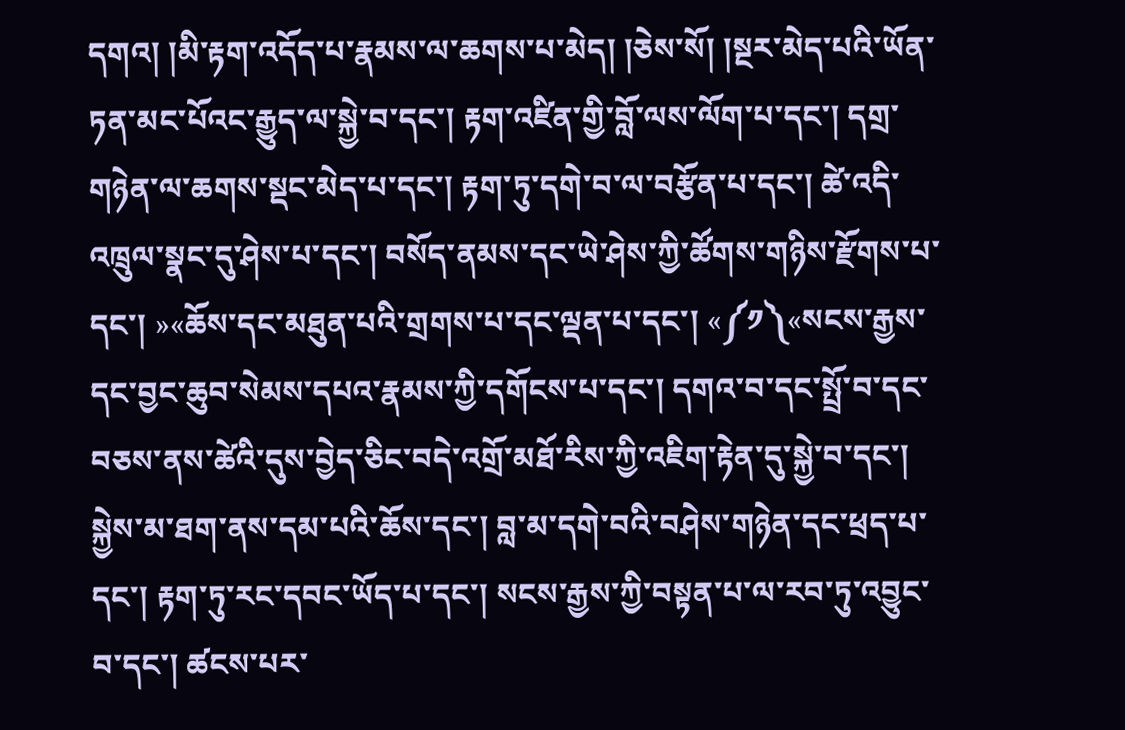དགའ། །མི་རྟག་འདོད་པ་རྣམས་ལ་ཆགས་པ་མེད། །ཅེས་སོ། །སྔར་མེད་པའི་ཡོན་ཏན་མང་པོའང་རྒྱུད་ལ་སྐྱེ་བ་དང་། རྟག་འཛིན་གྱི་བློ་ལས་ལོག་པ་དང་། དགྲ་གཉེན་ལ་ཆགས་སྡང་མེད་པ་དང་། རྟག་ཏུ་དགེ་བ་ལ་བརྩོན་པ་དང་། ཚེ་འདི་འཁྲུལ་སྣང་དུ་ཤེས་པ་དང་། བསོད་ནམས་དང་ཡེ་ཤེས་ཀྱི་ཚོགས་གཉིས་རྫོགས་པ་དང་། »«ཆོས་དང་མཐུན་པའི་གྲགས་པ་དང་ལྡན་པ་དང་། «༼༡༽«སངས་རྒྱས་དང་བྱང་ཆུབ་སེམས་དཔའ་རྣམས་ཀྱི་དགོངས་པ་དང་། དགའ་བ་དང་སྤྲོ་བ་དང་བཅས་ནས་ཚེའི་དུས་བྱེད་ཅིང་བདེ་འགྲོ་མཐོ་རིས་ཀྱི་འཇིག་རྟེན་དུ་སྐྱེ་བ་དང་། སྐྱེས་མ་ཐག་ནས་དམ་པའི་ཆོས་དང་། བླ་མ་དགེ་བའི་བཤེས་གཉེན་དང་ཕྲད་པ་དང་། རྟག་ཏུ་རང་དབང་ཡོད་པ་དང་། སངས་རྒྱས་ཀྱི་བསྟན་པ་ལ་རབ་ཏུ་འབྱུང་བ་དང་། ཚངས་པར་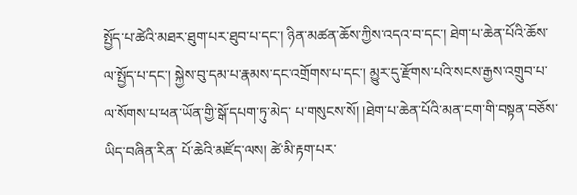སྤྱོད་པ་ཚེའི་མཐར་ཐུག་པར་ཐུབ་པ་དང་། ཉིན་མཚན་ཆོས་ཀྱིས་འདའ་བ་དང་། ཐེག་པ་ཆེན་པོའི་ཆོས་ལ་སྤྱོད་པ་དང་། སྐྱེས་བུ་དམ་པ་རྣམས་དང་འགྲོགས་པ་དང་། མྱུར་དུ་རྫོགས་པའི་སངས་རྒྱས་འགྲུབ་པ་ལ་སོགས་པ་ཕན་ཡོན་གྱི་སྒོ་དཔག་ཏུ་མེད་ པ་གསུངས་སོ། །ཐེག་པ་ཆེན་པོའི་མན་ངག་གི་བསྟན་བཅོས་ཡིད་བཞིན་རིན་ པོ་ཆེའི་མཛོད་ལས། ཚེ་མི་རྟག་པར་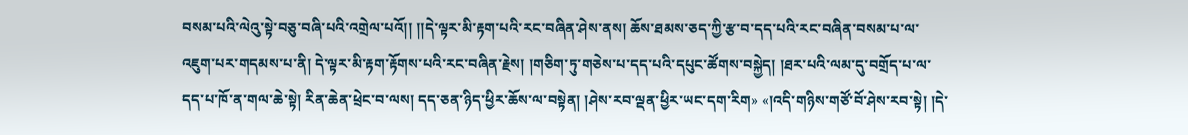བསམ་པའི་ལེའུ་སྟེ་བཅུ་བཞི་པའི་འགྲེལ་པའོ།། །།དེ་ལྟར་མི་རྟག་པའི་རང་བཞིན་ཤེས་ནས། ཆོས་ཐམས་ཅད་ཀྱི་རྩ་བ་དད་པའི་རང་བཞིན་བསམ་པ་ལ་འཇུག་པར་གདམས་པ་ནི། དེ་ལྟར་མི་རྟག་རྟོགས་པའི་རང་བཞིན་རྗེས། །གཅིག་ཏུ་གཅེས་པ་དད་པའི་དཔུང་ཚོགས་བསྐྱེད། །ཐར་པའི་ལམ་དུ་བགྲོད་པ་ལ་དད་པ་ཁོ་ན་གལ་ཆེ་སྟེ། རིན་ཆེན་ཕྲེང་བ་ལས། དད་ཅན་ཉིད་ཕྱིར་ཆོས་ལ་བསྟེན། །ཤེས་རབ་ལྡན་ཕྱིར་ཡང་དག་རིག» «།འདི་གཉིས་གཙོ་བོ་ཤེས་རབ་སྟེ། །དེ་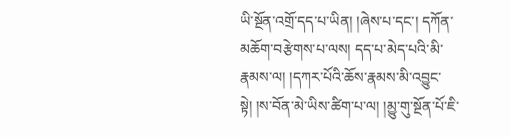ཡི་སྔོན་འགྲོ་དད་པ་ཡིན། །ཞེས་པ་དང་། དཀོན་མཆོག་བརྩེགས་པ་ལས། དད་པ་མེད་པའི་མི་རྣམས་ལ། །དཀར་པོའི་ཆོས་རྣམས་མི་འབྱུང་སྟེ། །ས་བོན་མེ་ཡིས་ཚིག་པ་ལ། །མྱུ་གུ་སྔོན་པོ་ཇི་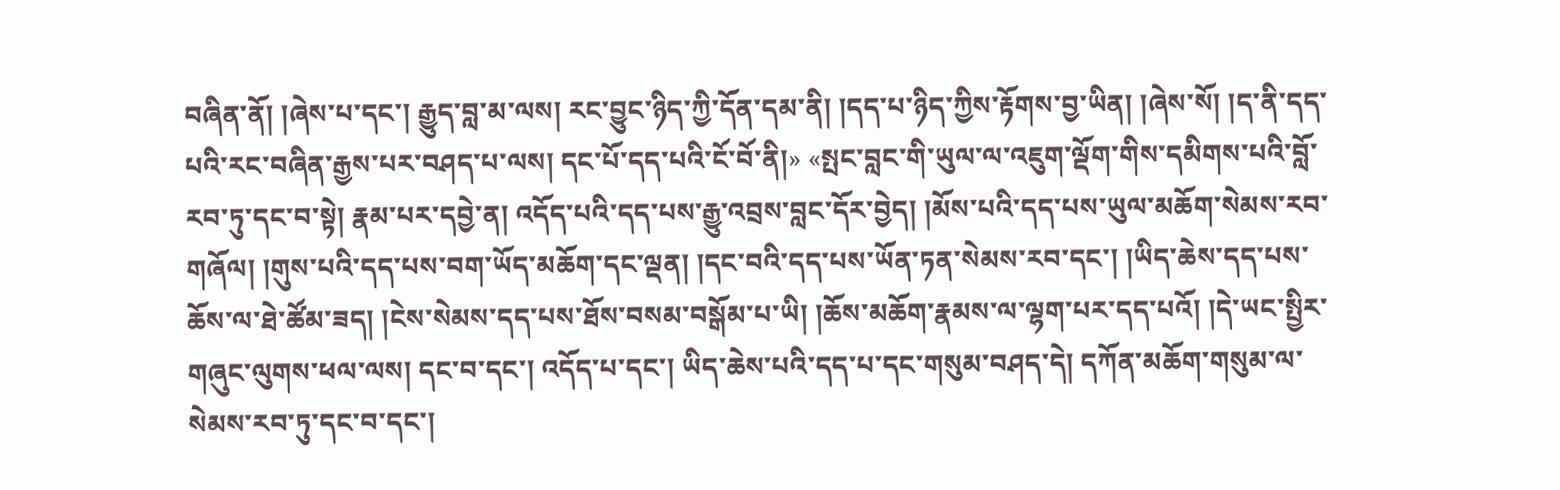བཞིན་ནོ། །ཞེས་པ་དང་། རྒྱུད་བླ་མ་ལས། རང་བྱུང་ཉིད་ཀྱི་དོན་དམ་ནི། །དད་པ་ཉིད་ཀྱིས་རྟོགས་བྱ་ཡིན། །ཞེས་སོ། །ད་ནི་དད་པའི་རང་བཞིན་རྒྱས་པར་བཤད་པ་ལས། དང་པོ་དད་པའི་ངོ་བོ་ནི།» «སྤང་བླང་གི་ཡུལ་ལ་འཇུག་ལྡོག་གིས་དམིགས་པའི་བློ་རབ་ཏུ་དང་བ་སྟེ། རྣམ་པར་དབྱེ་ན། འདོད་པའི་དད་པས་རྒྱུ་འབྲས་བླང་དོར་བྱེད། །མོས་པའི་དད་པས་ཡུལ་མཆོག་སེམས་རབ་གཞོལ། །གུས་པའི་དད་པས་བག་ཡོད་མཆོག་དང་ལྡན། །དང་བའི་དད་པས་ཡོན་ཏན་སེམས་རབ་དང་། །ཡིད་ཆེས་དད་པས་ཆོས་ལ་ཐེ་ཚོམ་ཟད། །ངེས་སེམས་དད་པས་ཐོས་བསམ་བསྒོམ་པ་ཡི། །ཆོས་མཆོག་རྣམས་ལ་ལྷག་པར་དད་པའོ། །དེ་ཡང་སྤྱིར་གཞུང་ལུགས་ཕལ་ལས། དང་བ་དང་། འདོད་པ་དང་། ཡིད་ཆེས་པའི་དད་པ་དང་གསུམ་བཤད་དེ། དཀོན་མཆོག་གསུམ་ལ་སེམས་རབ་ཏུ་དང་བ་དང་།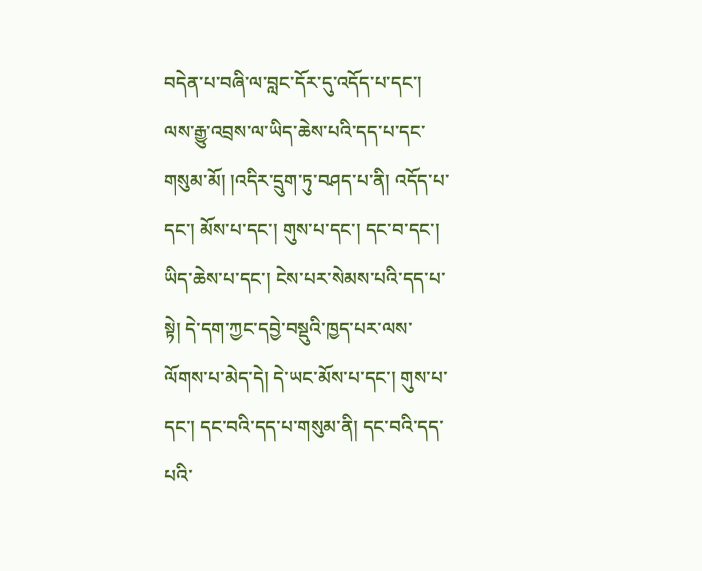བདེན་པ་བཞི་ལ་བླང་དོར་དུ་འདོད་པ་དང་། ལས་རྒྱུ་འབྲས་ལ་ཡིད་ཆེས་པའི་དད་པ་དང་གསུམ་མོ། །འདིར་དྲུག་ཏུ་བཤད་པ་ནི། འདོད་པ་དང་། མོས་པ་དང་། གུས་པ་དང་། དང་བ་དང་། ཡིད་ཆེས་པ་དང་། ངེས་པར་སེམས་པའི་དད་པ་སྟེ། དེ་དག་ཀྱང་དབྱེ་བསྡུའི་ཁྱད་པར་ལས་ལོགས་པ་མེད་དེ། དེ་ཡང་མོས་པ་དང་། གུས་པ་དང་། དང་བའི་དད་པ་གསུམ་ནི། དང་བའི་དད་པའི་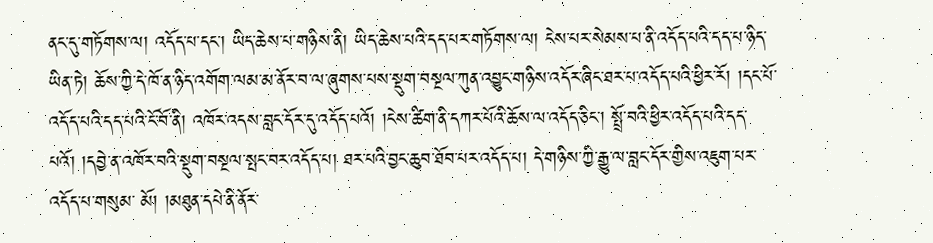ནང་དུ་གཏོགས་ལ། འདོད་པ་དང་། ཡིད་ཆེས་པ་གཉིས་ནི། ཡིད་ཆེས་པའི་དད་པར་གཏོགས་ལ། ངེས་པར་སེམས་པ་ནི་འདོད་པའི་དད་པ་ཉིད་ཡིན་ཏེ། ཆོས་ཀྱི་དེ་ཁོ་ན་ཉིད་འགོག་ལམ་མ་ནོར་བ་ལ་ཞུགས་པས་སྡུག་བསྔལ་ཀུན་འབྱུང་གཉིས་འདོར་ཞིང་ཐར་པ་འདོད་པའི་ཕྱིར་རོ། །དང་པོ་འདོད་པའི་དད་པའི་ངོ་བོ་ནི། འཁོར་འདས་བླང་དོར་དུ་འདོད་པའོ། །ངེས་ཚིག་ནི་དཀར་པོའི་ཆོས་ལ་འདོད་ཅིང་། སྤྲོ་བའི་ཕྱིར་འདོད་པའི་དད་པའོ། །དབྱེ་ན་འཁོར་བའི་སྡུག་བསྔལ་སྤང་བར་འདོད་པ། ཐར་པའི་བྱང་ཆུབ་ཐོབ་པར་འདོད་པ། དེ་གཉིས་ཀྱི་རྒྱུ་ལ་བླང་དོར་གྱིས་འཇུག་པར་འདོད་པ་གསུམ་ མོ། །མཐུན་དཔེ་ནི་ནོར་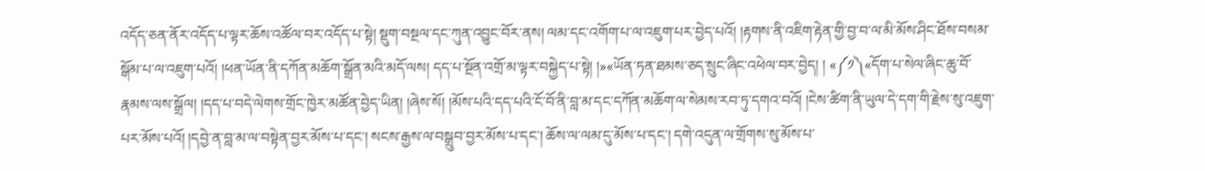འདོད་ཅན་ནོར་འདོད་པ་ལྟར་ཆོས་འཚོལ་བར་འདོད་པ་སྟེ། སྡུག་བསྔལ་དང་ཀུན་འབྱུང་བོར་ནས། ལམ་དང་འགོག་པ་ལ་འཇུག་པར་བྱེད་པའོ། །རྟགས་ནི་འཇིག་རྟེན་གྱི་བྱ་བ་ལ་མི་མོས་ཤིང་ཐོས་བསམ་སྒོམ་པ་ལ་འཇུག་པའོ། །ཕན་ཡོན་ནི་དཀོན་མཆོག་སྒྲོན་མའི་མདོ་ལས། དད་པ་སྔོན་འགྲོ་མ་ལྟར་བསྐྱེད་པ་སྟེ། །»«ཡོན་ཏན་ཐམས་ཅད་སྲུང་ཞིང་འཕེལ་བར་བྱེད། ། «༼༡༽«དོག་པ་སེལ་ཞིང་ཆུ་བོ་རྣམས་ལས་སྒྲོལ། །དད་པ་བདེ་ལེགས་གྲོང་ཁྱེར་མཚོན་བྱེད་ཡིན། །ཞེས་སོ། །མོས་པའི་དད་པའི་ངོ་བོ་ནི་བླ་མ་དང་དཀོན་མཆོག་ལ་སེམས་རབ་ཏུ་དགའ་བའོ། །ངེས་ཚིག་ནི་ཡུལ་དེ་དག་གི་རྗེས་སུ་འཇུག་པར་མོས་པའོ། །དབྱེ་ན་བླ་མ་ལ་བསྟེན་བྱར་མོས་པ་དང་། སངས་རྒྱས་ལ་བསྒྲུབ་བྱར་མོས་པ་དང་། ཆོས་ལ་ལམ་དུ་མོས་པ་དང་། དགེ་འདུན་ལ་གྲོགས་སུ་མོས་པ་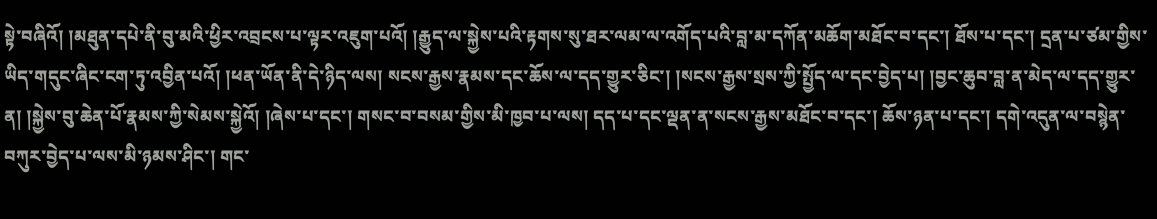སྟེ་བཞིའོ། །མཐུན་དཔེ་ནི་བུ་མའི་ཕྱིར་འབྲངས་པ་ལྟར་འཇུག་པའོ། །རྒྱུད་ལ་སྐྱེས་པའི་རྟགས་སུ་ཐར་ལམ་ལ་འགོད་པའི་བླ་མ་དཀོན་མཆོག་མཐོང་བ་དང་། ཐོས་པ་དང་། དྲན་པ་ཙམ་གྱིས་ཡིད་གདུང་ཞིང་ངག་ཏུ་འབྱིན་པའོ། །ཕན་ཡོན་ནི་དེ་ཉིད་ལས། སངས་རྒྱས་རྣམས་དང་ཆོས་ལ་དད་གྱུར་ཅིང་། །སངས་རྒྱས་སྲས་ཀྱི་སྤྱོད་ལ་དང་བྱེད་པ། །བྱང་ཆུབ་བླ་ན་མེད་ལ་དད་གྱུར་ན། །སྐྱེས་བུ་ཆེན་པོ་རྣམས་ཀྱི་སེམས་སྐྱེའོ། །ཞེས་པ་དང་། གསང་བ་བསམ་གྱིས་མི་ཁྱབ་པ་ལས། དད་པ་དང་ལྡན་ན་སངས་རྒྱས་མཐོང་བ་དང་། ཆོས་ཉན་པ་དང་། དགེ་འདུན་ལ་བསྙེན་བཀུར་བྱེད་པ་ལས་མི་ཉམས་ཤིང་། གང་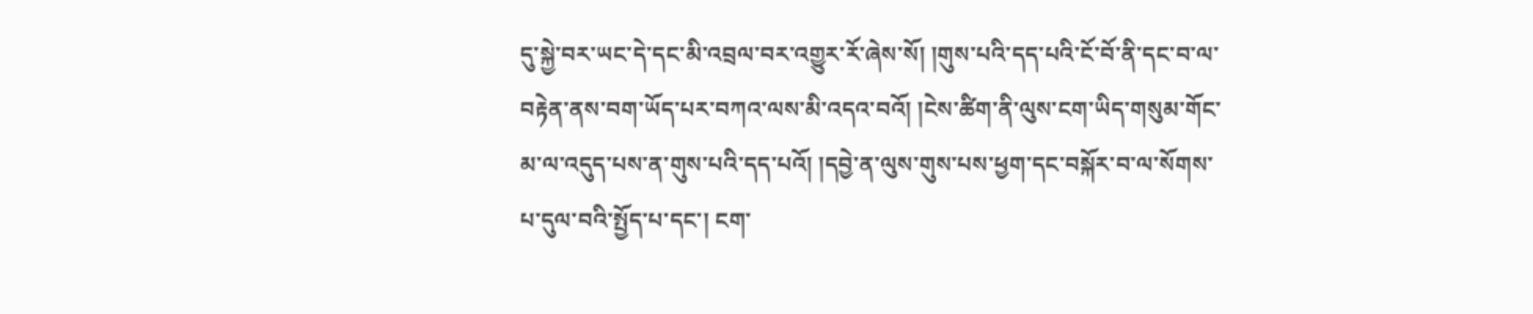དུ་སྐྱེ་བར་ཡང་དེ་དང་མི་འབྲལ་བར་འགྱུར་རོ་ཞེས་སོ། །གུས་པའི་དད་པའི་ངོ་བོ་ནི་དང་བ་ལ་བརྟེན་ནས་བག་ཡོད་པར་བཀའ་ལས་མི་འདའ་བའོ། །ངེས་ཚིག་ནི་ལུས་ངག་ཡིད་གསུམ་གོང་མ་ལ་འདུད་པས་ན་གུས་པའི་དད་པའོ། །དབྱེ་ན་ལུས་གུས་པས་ཕྱག་དང་བསྐོར་བ་ལ་སོགས་པ་དུལ་བའི་སྤྱོད་པ་དང་། ངག་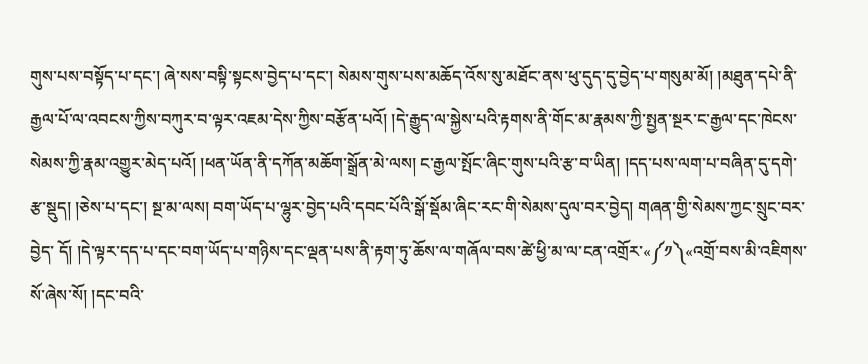གུས་པས་བསྟོད་པ་དང་། ཞེ་སས་བསྟི་སྟངས་བྱེད་པ་དང་། སེམས་གུས་པས་མཆོད་འོས་སུ་མཐོང་ནས་ཕུ་དུད་དུ་བྱེད་པ་གསུམ་མོ། །མཐུན་དཔེ་ནི་རྒྱལ་པོ་ལ་འབངས་ཀྱིས་བཀུར་བ་ལྟར་འཇམ་དེས་ཀྱིས་བརྩོན་པའོ། །དེ་རྒྱུད་ལ་སྐྱེས་པའི་རྟགས་ནི་གོང་མ་རྣམས་ཀྱི་སྤྱན་སྔར་ང་རྒྱལ་དང་ཁེངས་སེམས་ཀྱི་རྣམ་འགྱུར་མེད་པའོ། །ཕན་ཡོན་ནི་དཀོན་མཆོག་སྒྲོན་མེ་ལས། ང་རྒྱལ་སྤོང་ཞིང་གུས་པའི་རྩ་བ་ཡིན། །དད་པས་ལག་པ་བཞིན་དུ་དགེ་རྩ་སྡུད། །ཅེས་པ་དང་། སྔ་མ་ལས། བག་ཡོད་པ་ལྷུར་བྱེད་པའི་དབང་པོའི་སྒོ་སྡོམ་ཞིང་རང་གི་སེམས་དུལ་བར་བྱེད། གཞན་གྱི་སེམས་ཀྱང་སྲུང་བར་བྱེད་ དོ། །དེ་ལྟར་དད་པ་དང་བག་ཡོད་པ་གཉིས་དང་ལྡན་པས་ནི་རྟག་ཏུ་ཆོས་ལ་གཞོལ་བས་ཚེ་ཕྱི་མ་ལ་ངན་འགྲོར་«༼༡༽«འགྲོ་བས་མི་འཇིགས་སོ་ཞེས་སོ། །དང་བའི་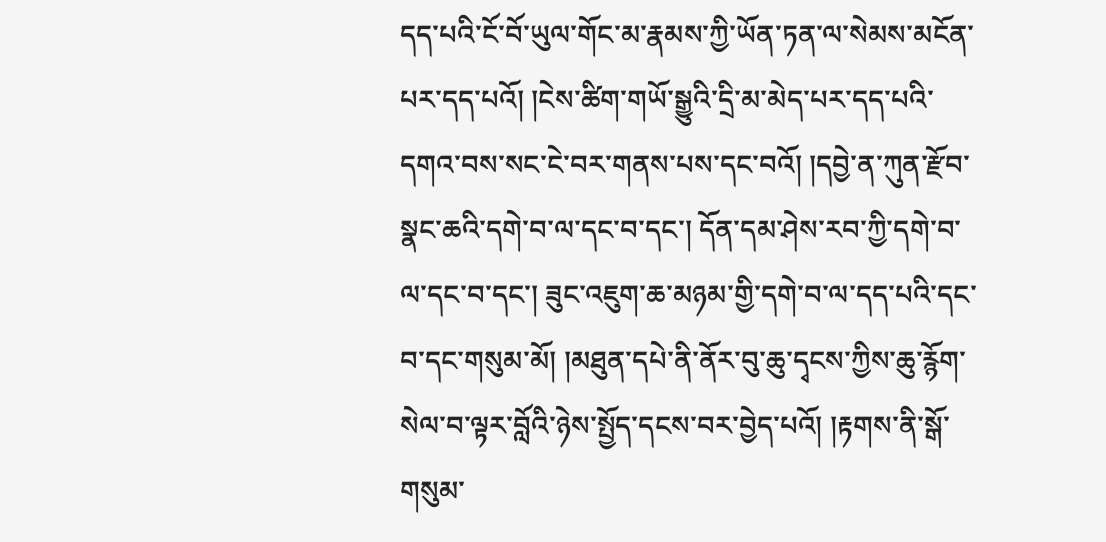དད་པའི་ངོ་བོ་ཡུལ་གོང་མ་རྣམས་ཀྱི་ཡོན་ཏན་ལ་སེམས་མངོན་པར་དད་པའོ། །ངེས་ཚིག་གཡོ་སྒྱུའི་དྲི་མ་མེད་པར་དད་པའི་དགའ་བས་སང་ངེ་བར་གནས་པས་དང་བའོ། །དབྱེ་ན་ཀུན་རྫོབ་སྣང་ཆའི་དགེ་བ་ལ་དང་བ་དང་། དོན་དམ་ཤེས་རབ་ཀྱི་དགེ་བ་ལ་དང་བ་དང་། ཟུང་འཇུག་ཆ་མཉམ་གྱི་དགེ་བ་ལ་དད་པའི་དང་བ་དང་གསུམ་མོ། །མཐུན་དཔེ་ནི་ནོར་བུ་ཆུ་དྭངས་ཀྱིས་ཆུ་རྙོག་སེལ་བ་ལྟར་བློའི་ཉེས་སྤྱོད་དངས་བར་བྱེད་པའོ། །རྟགས་ནི་སྒོ་གསུམ་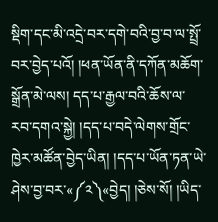སྡིག་དང་མི་འདྲེ་བར་དགེ་བའི་བྱ་བ་ལ་སྤྲོ་བར་བྱེད་པའོ། །ཕན་ཡོན་ནི་དཀོན་མཆོག་སྒྲོན་མེ་ལས། དད་པ་རྒྱལ་བའི་ཆོས་ལ་རབ་དགའ་སྐྱེ། །དད་པ་བདེ་ལེགས་གྲོང་ཁྱེར་མཚོན་བྱེད་ཡིན། །དད་པ་ཡོན་ཏན་ཡེ་ཤེས་བྱ་བར་«༼༢༽«བྱེད། །ཅེས་སོ། །ཡིད་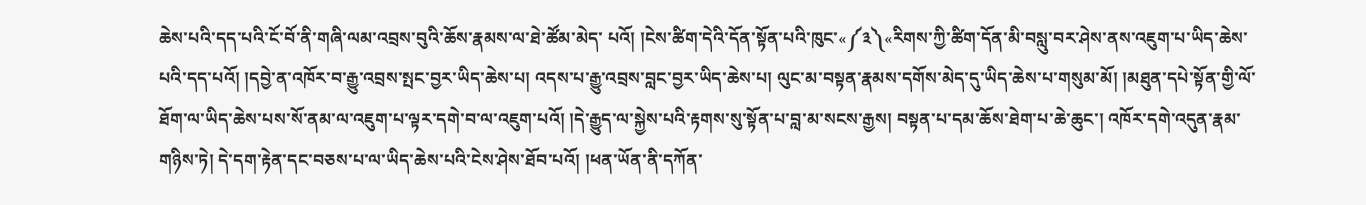ཆེས་པའི་དད་པའི་ངོ་བོ་ནི་གཞི་ལམ་འབྲས་བུའི་ཆོས་རྣམས་ལ་ཐེ་ཚོམ་མེད་ པའོ། །ངེས་ཚིག་དེའི་དོན་སྟོན་པའི་ཁུང་«༼༣༽«རིགས་ཀྱི་ཚིག་དོན་མི་བསླུ་བར་ཤེས་ནས་འཇུག་པ་ཡིད་ཆེས་པའི་དད་པའོ། །དབྱེ་ན་འཁོར་བ་རྒྱུ་འབྲས་སྤང་བྱར་ཡིད་ཆེས་པ། འདས་པ་རྒྱུ་འབྲས་བླང་བྱར་ཡིད་ཆེས་པ། ལུང་མ་བསྟན་རྣམས་དགོས་མེད་དུ་ཡིད་ཆེས་པ་གསུམ་མོ། །མཐུན་དཔེ་སྟོན་གྱི་ལོ་ཐོག་ལ་ཡིད་ཆེས་པས་སོ་ནམ་ལ་འཇུག་པ་ལྟར་དགེ་བ་ལ་འཇུག་པའོ། །དེ་རྒྱུད་ལ་སྐྱེས་པའི་རྟགས་སུ་སྟོན་པ་བླ་མ་སངས་རྒྱས། བསྟན་པ་དམ་ཆོས་ཐེག་པ་ཆེ་ཆུང་། འཁོར་དགེ་འདུན་རྣམ་གཉིས་ཏེ། དེ་དག་རྟེན་དང་བཅས་པ་ལ་ཡིད་ཆེས་པའི་ངེས་ཤེས་ཐོབ་པའོ། །ཕན་ཡོན་ནི་དཀོན་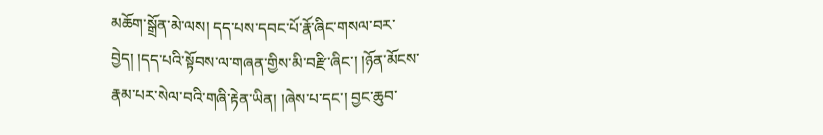མཆོག་སྒྲོན་མེ་ལས། དད་པས་དབང་པོ་རྣོ་ཞིང་གསལ་བར་བྱེད། །དད་པའི་སྟོབས་ལ་གཞན་གྱིས་མི་བརྫི་ཞིང་། །ཉོན་མོངས་རྣམ་པར་སེལ་བའི་གཞི་རྟེན་ཡིན། །ཞེས་པ་དང་། བྱང་ཆུབ་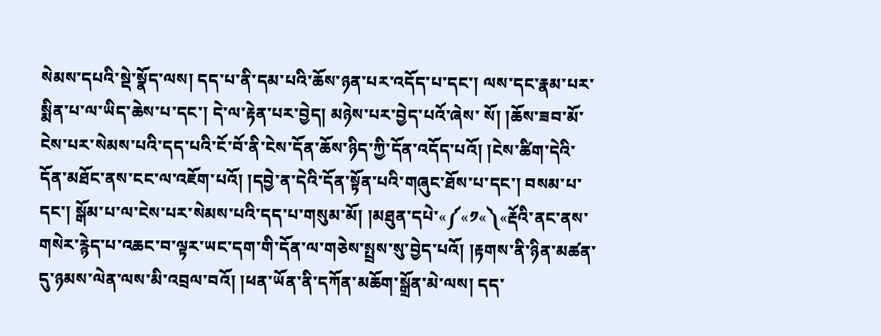སེམས་དཔའི་སྡེ་སྣོད་ལས། དད་པ་ནི་དམ་པའི་ཆོས་ཉན་པར་འདོད་པ་དང་། ལས་དང་རྣམ་པར་སྨིན་པ་ལ་ཡིད་ཆེས་པ་དང་། དེ་ལ་རྟེན་པར་བྱེད། མཉེས་པར་བྱེད་པའོ་ཞེས་ སོ། །ཆོས་ཟབ་མོ་ངེས་པར་སེམས་པའི་དད་པའི་ངོ་བོ་ནི་ངེས་དོན་ཆོས་ཉིད་ཀྱི་དོན་འདོད་པའོ། །ངེས་ཚིག་དེའི་དོན་མཐོང་ནས་ངང་ལ་འཇོག་པའོ། །དབྱེ་ན་དེའི་དོན་སྟོན་པའི་གཞུང་ཐོས་པ་དང་། བསམ་པ་དང་། སྒོམ་པ་ལ་ངེས་པར་སེམས་པའི་དད་པ་གསུམ་མོ། །མཐུན་དཔེ་«༼«༡«༽«རྡོའི་ནང་ནས་གསེར་རྙེད་པ་འཆང་བ་ལྟར་ཡང་དག་གི་དོན་ལ་གཅེས་སྤྲས་སུ་བྱེད་པའོ། །རྟགས་ནི་ཉིན་མཚན་དུ་ཉམས་ལེན་ལས་མི་འབྲལ་བའོ། །ཕན་ཡོན་ནི་དཀོན་མཆོག་སྒྲོན་མེ་ལས། དད་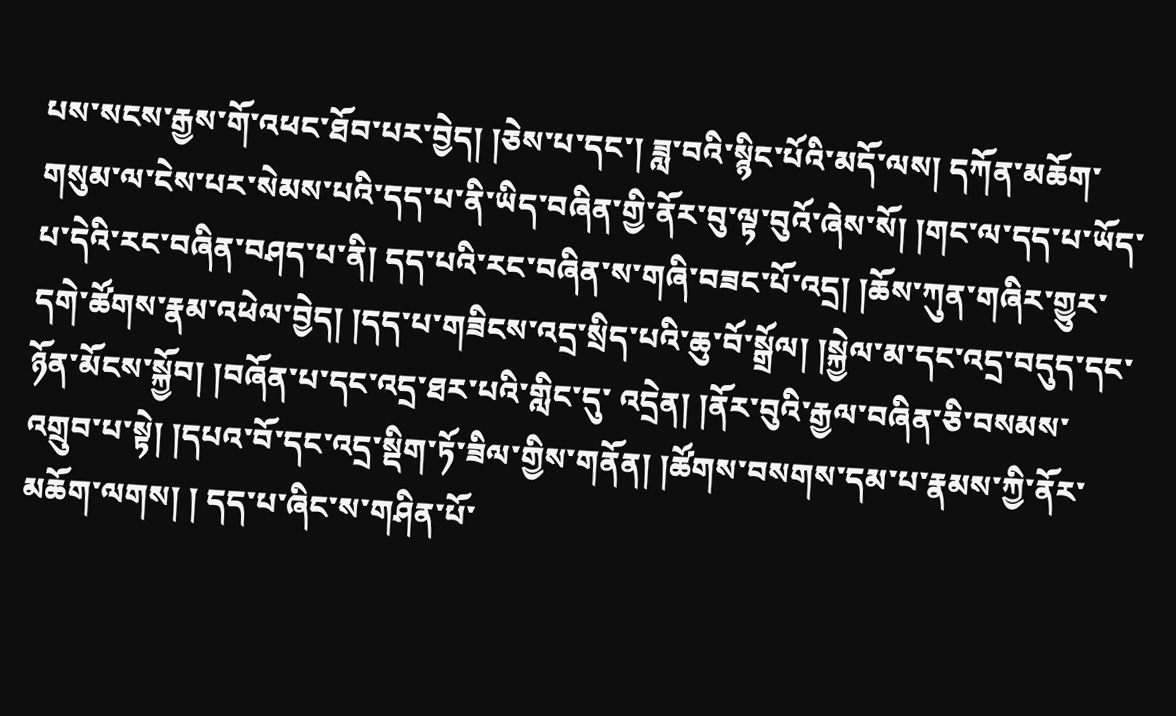པས་སངས་རྒྱས་གོ་འཕང་ཐོབ་པར་བྱེད། །ཅེས་པ་དང་། ཟླ་བའི་སྙིང་པོའི་མདོ་ལས། དཀོན་མཆོག་གསུམ་ལ་ངེས་པར་སེམས་པའི་དད་པ་ནི་ཡིད་བཞིན་གྱི་ནོར་བུ་ལྟ་བུའོ་ཞེས་སོ། །གང་ལ་དད་པ་ཡོད་པ་དེའི་རང་བཞིན་བཤད་པ་ནི། དད་པའི་རང་བཞིན་ས་གཞི་བཟང་པོ་འདྲ། །ཆོས་ཀུན་གཞིར་གྱུར་དགེ་ཚོགས་རྣམ་འཕེལ་བྱེད། །དད་པ་གཟིངས་འདྲ་སྲིད་པའི་ཆུ་བོ་སྒྲོལ། །སྐྱེལ་མ་དང་འདྲ་བདུད་དང་ཉོན་མོངས་སྐྱོབ། །བཞོན་པ་དང་འདྲ་ཐར་པའི་གླིང་དུ་ འདྲེན། །ནོར་བུའི་རྒྱལ་བཞིན་ཅི་བསམས་འགྲུབ་པ་སྟེ། །དཔའ་བོ་དང་འདྲ་སྡིག་ཏོ་ཟིལ་གྱིས་གནོན། །ཚོགས་བསགས་དམ་པ་རྣམས་ཀྱི་ནོར་མཆོག་ལགས། ། དད་པ་ཞིང་ས་གཤིན་པོ་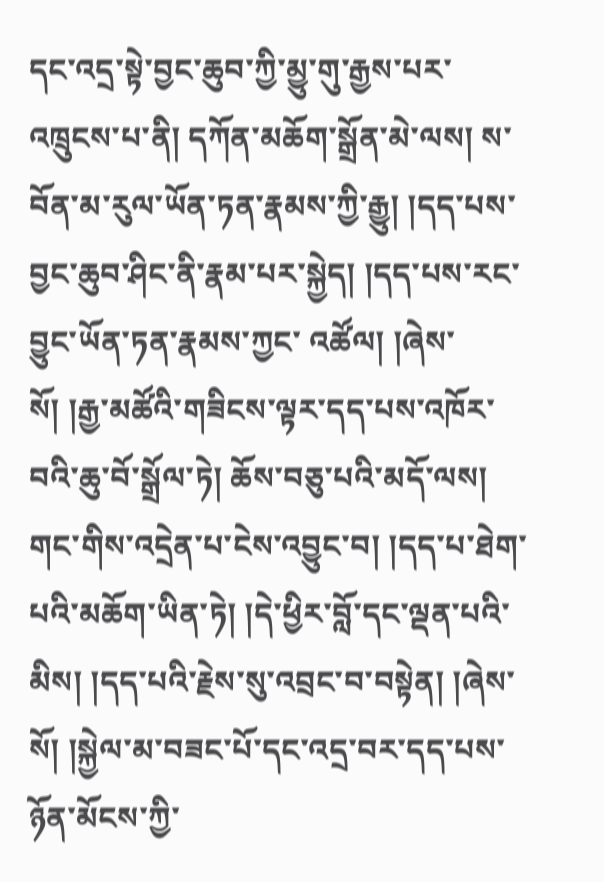དང་འདྲ་སྟེ་བྱང་ཆུབ་ཀྱི་མྱུ་གུ་རྒྱས་པར་འཁྲུངས་པ་ནི། དཀོན་མཆོག་སྒྲོན་མེ་ལས། ས་བོན་མ་རུལ་ཡོན་ཏན་རྣམས་ཀྱི་རྒྱུ། །དད་པས་བྱང་ཆུབ་ཤིང་ནི་རྣམ་པར་སྐྱེད། །དད་པས་རང་བྱུང་ཡོན་ཏན་རྣམས་ཀྱང་ འཚོལ། །ཞེས་སོ། །རྒྱ་མཚོའི་གཟིངས་ལྟར་དད་པས་འཁོར་བའི་ཆུ་བོ་སྒྲོལ་ཏེ། ཆོས་བཅུ་པའི་མདོ་ལས། གང་གིས་འདྲེན་པ་ངེས་འབྱུང་བ། །དད་པ་ཐེག་པའི་མཆོག་ཡིན་ཏེ། །དེ་ཕྱིར་བློ་དང་ལྡན་པའི་མིས། །དད་པའི་རྗེས་སུ་འབྲང་བ་བསྟེན། །ཞེས་སོ། །སྐྱེལ་མ་བཟང་པོ་དང་འདྲ་བར་དད་པས་ཉོན་མོངས་ཀྱི་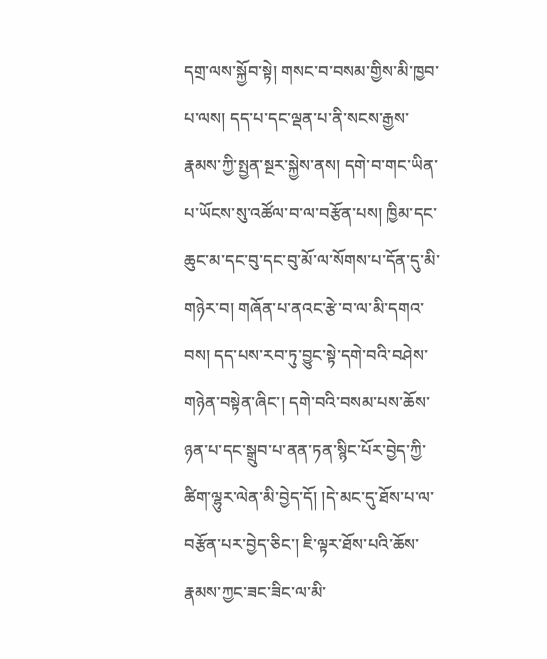དགྲ་ལས་སྐྱོབ་སྟེ། གསང་བ་བསམ་གྱིས་མི་ཁྱབ་པ་ལས། དད་པ་དང་ལྡན་པ་ནི་སངས་རྒྱས་རྣམས་ཀྱི་སྤྱན་སྔར་སྐྱེས་ནས། དགེ་བ་གང་ཡིན་པ་ཡོངས་སུ་འཚོལ་བ་ལ་བརྩོན་པས། ཁྱིམ་དང་ཆུང་མ་དང་བུ་དང་བུ་མོ་ལ་སོགས་པ་དོན་དུ་མི་གཉེར་བ། གཞོན་པ་ནའང་རྩེ་བ་ལ་མི་དགའ་བས། དད་པས་རབ་ཏུ་བྱུང་སྟེ་དགེ་བའི་བཤེས་གཉེན་བསྟེན་ཞིང་། དགེ་བའི་བསམ་པས་ཆོས་ཉན་པ་དང་སྒྲུབ་པ་ནན་ཏན་སྙིང་པོར་བྱེད་ཀྱི་ཚིག་ལྷུར་ལེན་མི་བྱེད་དོ། །དེ་མང་དུ་ཐོས་པ་ལ་བརྩོན་པར་བྱེད་ཅིང་། ཇི་ལྟར་ཐོས་པའི་ཆོས་རྣམས་ཀྱང་ཟང་ཟིང་ལ་མི་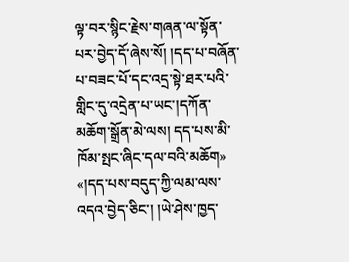ལྟ་བར་སྙིང་རྗེས་གཞན་ལ་སྟོན་པར་བྱེད་དོ་ཞེས་སོ། །དད་པ་བཞོན་པ་བཟང་པོ་དང་འདྲ་སྟེ་ཐར་པའི་གླིང་དུ་འདྲེན་པ་ཡང་།དཀོན་མཆོག་སྒྲོན་མེ་ལས། དད་པས་མི་ཁོམ་སྤང་ཞིང་དལ་བའི་མཆོག» «།དད་པས་བདུད་ཀྱི་ལམ་ལས་འདའ་བྱེད་ཅིང་། །ཡེ་ཤེས་ཁྱད་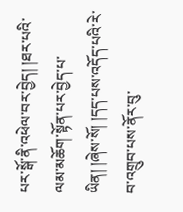པར་སྒོ་ནི་འཕེལ་བར་བྱེད། །ཐར་པའི་ལམ་མཆོག་སྟོན་པར་བྱེད་པ་ཡིན། །ཞེས་སོ། །དད་པས་འདོད་པའི་རེ་བ་འགྲུབ་པས་ནོར་བུ་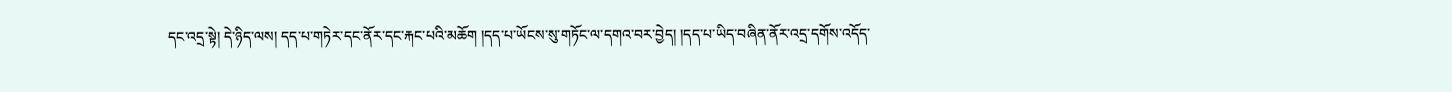དང་འདྲ་སྟེ། དེ་ཉིད་ལས། དད་པ་གཏེར་དང་ནོར་དང་རྐང་པའི་མཆོག །དད་པ་ཡོངས་སུ་གཏོང་ལ་དགའ་བར་བྱེད། །དད་པ་ཡིད་བཞིན་ནོར་འདྲ་དགོས་འདོད་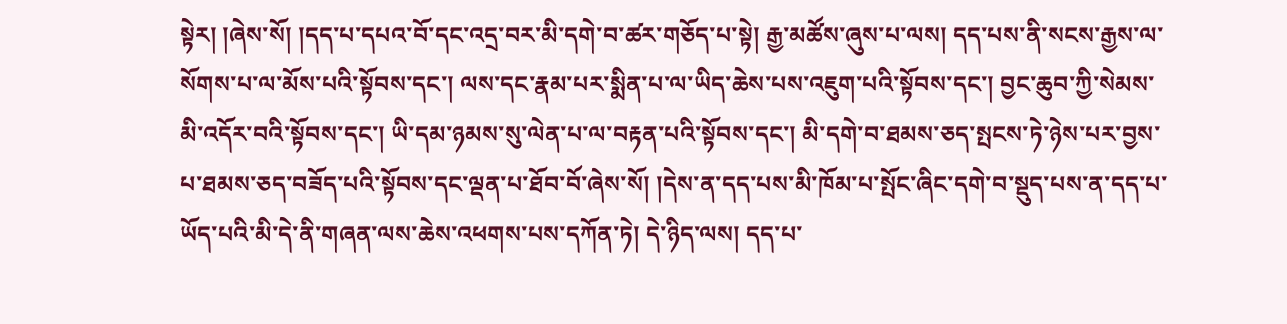སྟེར། །ཞེས་སོ། །དད་པ་དཔའ་བོ་དང་འདྲ་བར་མི་དགེ་བ་ཚར་གཅོད་པ་སྟེ། རྒྱ་མཚོས་ཞུས་པ་ལས། དད་པས་ནི་སངས་རྒྱས་ལ་སོགས་པ་ལ་མོས་པའི་སྟོབས་དང་། ལས་དང་རྣམ་པར་སྨིན་པ་ལ་ཡིད་ཆེས་པས་འཇུག་པའི་སྟོབས་དང་། བྱང་ཆུབ་ཀྱི་སེམས་མི་འདོར་བའི་སྟོབས་དང་། ཡི་དམ་ཉམས་སུ་ལེན་པ་ལ་བརྟན་པའི་སྟོབས་དང་། མི་དགེ་བ་ཐམས་ཅད་སྤངས་ཏེ་ཉེས་པར་བྱས་པ་ཐམས་ཅད་བཟོད་པའི་སྟོབས་དང་ལྡན་པ་ཐོབ་བོ་ཞེས་སོ། །དེས་ན་དད་པས་མི་ཁོམ་པ་སྤོང་ཞིང་དགེ་བ་སྡུད་པས་ན་དད་པ་ཡོད་པའི་མི་དེ་ནི་གཞན་ལས་ཆེས་འཕགས་པས་དཀོན་ཏེ། དེ་ཉིད་ལས། དད་པ་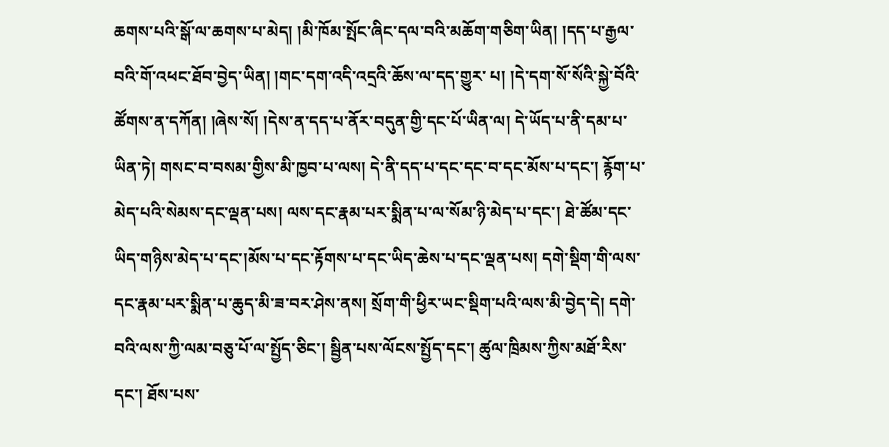ཆགས་པའི་སྒོ་ལ་ཆགས་པ་མེད། །མི་ཁོམ་སྤོང་ཞིང་དལ་བའི་མཆོག་གཅིག་ཡིན། །དད་པ་རྒྱལ་བའི་གོ་འཕང་ཐོབ་བྱེད་ཡིན། །གང་དག་འདི་འདྲའི་ཆོས་ལ་དད་གྱུར་ པ། །དེ་དག་སོ་སོའི་སྐྱེ་བོའི་ཚོགས་ན་དཀོན། །ཞེས་སོ། །དེས་ན་དད་པ་ནོར་བདུན་གྱི་དང་པོ་ཡིན་ལ། དེ་ཡོད་པ་ནི་དམ་པ་ཡིན་ཏེ། གསང་བ་བསམ་གྱིས་མི་ཁྱབ་པ་ལས། དེ་ནི་དད་པ་དང་དང་བ་དང་མོས་པ་དང་། རྙོག་པ་མེད་པའི་སེམས་དང་ལྡན་པས། ལས་དང་རྣམ་པར་སྨིན་པ་ལ་སོམ་ཉི་མེད་པ་དང་། ཐེ་ཚོམ་དང་ཡིད་གཉིས་མེད་པ་དང་།མོས་པ་དང་རྟོགས་པ་དང་ཡིད་ཆེས་པ་དང་ལྡན་པས། དགེ་སྡིག་གི་ལས་དང་རྣམ་པར་སྨིན་པ་ཆུད་མི་ཟ་བར་ཤེས་ནས། སྲོག་གི་ཕྱིར་ཡང་སྡིག་པའི་ལས་མི་བྱེད་དེ། དགེ་བའི་ལས་ཀྱི་ལམ་བཅུ་པོ་ལ་སྤྱོད་ཅིང་། སྦྱིན་པས་ལོངས་སྤྱོད་དང་། ཚུལ་ཁྲིམས་ཀྱིས་མཐོ་རིས་དང་། ཐོས་པས་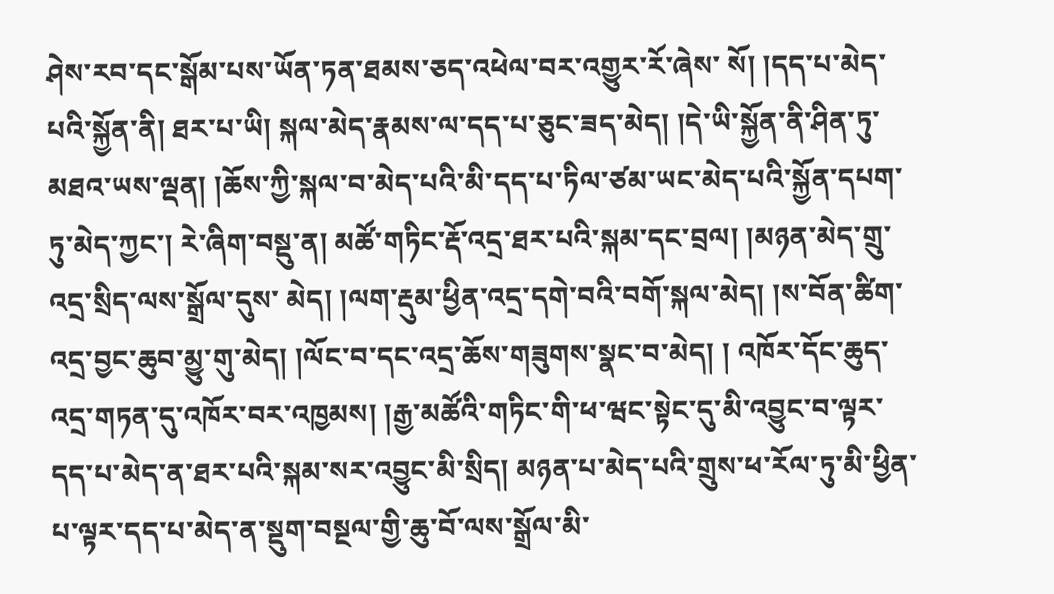ཤེས་རབ་དང་སྒོམ་པས་ཡོན་ཏན་ཐམས་ཅད་འཕེལ་བར་འགྱུར་རོ་ཞེས་ སོ། །དད་པ་མེད་པའི་སྐྱོན་ནི། ཐར་པ་ཡི། སྐལ་མེད་རྣམས་ལ་དད་པ་ཅུང་ཟད་མེད། །དེ་ཡི་སྐྱོན་ནི་ཤིན་ཏུ་མཐའ་ཡས་ལྡན། །ཆོས་ཀྱི་སྐལ་བ་མེད་པའི་མི་དད་པ་ཏིལ་ཙམ་ཡང་མེད་པའི་སྐྱོན་དཔག་ཏུ་མེད་ཀྱང་། རེ་ཞིག་བསྡུ་ན། མཚོ་གཏིང་རྡོ་འདྲ་ཐར་པའི་སྐམ་དང་བྲལ། །མཉན་མེད་གྲུ་འདྲ་སྲིད་ལས་སྒྲོལ་དུས་ མེད། །ལག་རྡུམ་ཕྱིན་འདྲ་དགེ་བའི་བགོ་སྐལ་མེད། །ས་བོན་ཚིག་འདྲ་བྱང་ཆུབ་མྱུ་གུ་མེད། །ལོང་བ་དང་འདྲ་ཆོས་གཟུགས་སྣང་བ་མེད། ། འཁོར་དོང་ཆུད་འདྲ་གཏན་དུ་འཁོར་བར་འཁྱམས། །རྒྱ་མཚོའི་གཏིང་གི་ཕ་ཝང་སྟེང་དུ་མི་འབྱུང་བ་ལྟར་དད་པ་མེད་ན་ཐར་པའི་སྐམ་སར་འབྱུང་མི་སྲིད། མཉན་པ་མེད་པའི་གྲུས་ཕ་རོལ་ཏུ་མི་ཕྱིན་པ་ལྟར་དད་པ་མེད་ན་སྡུག་བསྔལ་གྱི་ཆུ་བོ་ལས་སྒྲོལ་མི་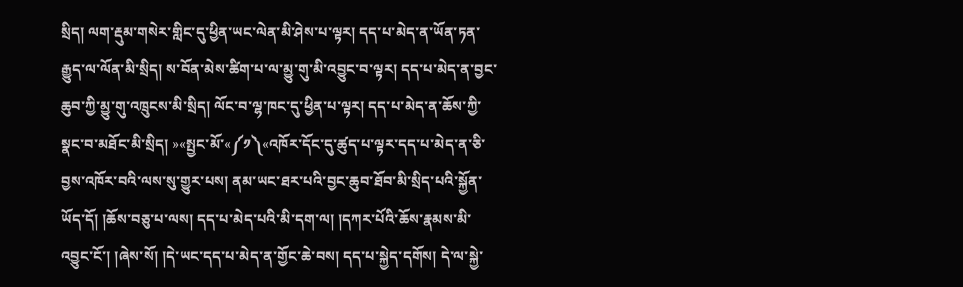སྲིད། ལག་རྡུམ་གསེར་གླིང་དུ་ཕྱིན་ཡང་ལེན་མི་ཤེས་པ་ལྟར། དད་པ་མེད་ན་ཡོན་ཏན་རྒྱུད་ལ་ལོན་མི་སྲིད། ས་བོན་མེས་ཚིག་པ་ལ་མྱུ་གུ་མི་འབྱུང་བ་ལྟར། དད་པ་མེད་ན་བྱང་ཆུབ་ཀྱི་མྱུ་གུ་འཁྲུངས་མི་སྲིད། ལོང་བ་ལྷ་ཁང་དུ་ཕྱིན་པ་ལྟར། དད་པ་མེད་ན་ཆོས་ཀྱི་སྣང་བ་མཐོང་མི་སྲིད། »«སྤྱང་མོ་«༼༡༽«འཁོར་དོང་དུ་ཚུད་པ་ལྟར་དད་པ་མེད་ན་ཅི་བྱས་འཁོར་བའི་ལས་སུ་གྱུར་པས། ནམ་ཡང་ཐར་པའི་བྱང་ཆུབ་ཐོབ་མི་སྲིད་པའི་སྐྱོན་ཡོད་དོ། །ཆོས་བཅུ་པ་ལས། དད་པ་མེད་པའི་མི་དག་ལ། །དཀར་པོའི་ཆོས་རྣམས་མི་འབྱུང་ངོ་། །ཞེས་སོ། །དེ་ཡང་དད་པ་མེད་ན་གྱོང་ཆེ་བས། དད་པ་སྐྱེད་དགོས། དེ་ལ་སྐྱེ་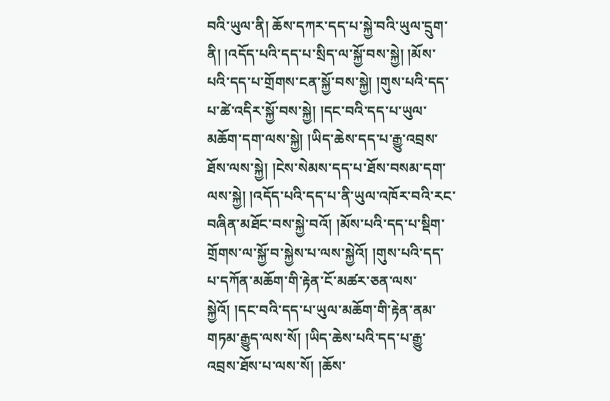བའི་ཡུལ་ནི། ཆོས་དཀར་དད་པ་སྐྱེ་བའི་ཡུལ་དྲུག་ནི། །འདོད་པའི་དད་པ་སྲིད་ལ་སྐྱོ་བས་སྐྱེ། །མོས་པའི་དད་པ་གྲོགས་ངན་སྐྱོ་བས་སྐྱེ། །གུས་པའི་དད་པ་ཚེ་འདིར་སྐྱོ་བས་སྐྱེ། །དང་བའི་དད་པ་ཡུལ་མཆོག་དག་ལས་སྐྱེ། །ཡིད་ཆེས་དད་པ་རྒྱུ་འབྲས་ཐོས་ལས་སྐྱེ། །ངེས་སེམས་དད་པ་ཐོས་བསམ་དག་ལས་སྐྱེ། །འདོད་པའི་དད་པ་ནི་ཡུལ་འཁོར་བའི་རང་བཞིན་མཐོང་བས་སྐྱེ་བའོ། །མོས་པའི་དད་པ་སྡིག་གྲོགས་ལ་སྐྱོ་བ་སྐྱེས་པ་ལས་སྐྱེའོ། །གུས་པའི་དད་པ་དཀོན་མཆོག་གི་རྟེན་ངོ་མཚར་ཅན་ལས་སྐྱེའོ། །དང་བའི་དད་པ་ཡུལ་མཆོག་གི་རྟེན་ནམ་གཏམ་རྒྱུད་ལས་སོ། །ཡིད་ཆེས་པའི་དད་པ་རྒྱུ་འབྲས་ཐོས་པ་ལས་སོ། །ཆོས་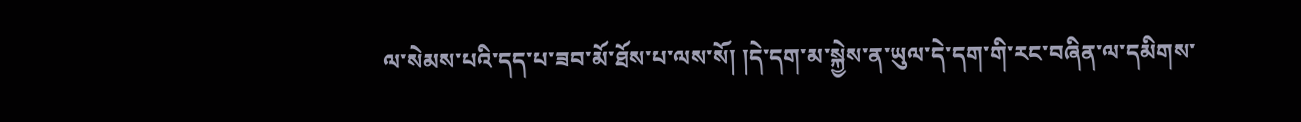ལ་སེམས་པའི་དད་པ་ཟབ་མོ་ཐོས་པ་ལས་སོ། །དེ་དག་མ་སྐྱེས་ན་ཡུལ་དེ་དག་གི་རང་བཞིན་ལ་དམིགས་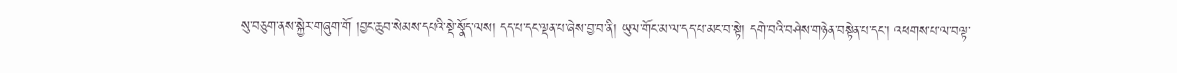སུ་བཅུག་ནས་སྐྱེར་གཞུག་གོ །བྱང་ཆུབ་སེམས་དཔའི་སྡེ་སྣོད་ལས། དད་པ་དང་ལྡན་པ་ཞེས་བྱ་བ་ནི། ཡུལ་གོང་མ་ལ་དད་པ་མང་བ་སྟེ། དགེ་བའི་བཤེས་གཉེན་བསྟེན་པ་དང་། འཕགས་པ་ལ་བལྟ་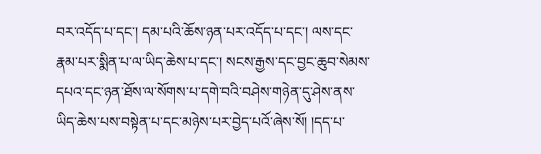བར་འདོད་པ་དང་། དམ་པའི་ཆོས་ཉན་པར་འདོད་པ་དང་། ལས་དང་རྣམ་པར་སྨིན་པ་ལ་ཡིད་ཆེས་པ་དང་། སངས་རྒྱས་དང་བྱང་ཆུབ་སེམས་དཔའ་དང་ཉན་ཐོས་ལ་སོགས་པ་དགེ་བའི་བཤེས་གཉེན་དུ་ཤེས་ནས་ཡིད་ཆེས་པས་བསྟེན་པ་དང་མཉེས་པར་བྱེད་པའོ་ཞེས་སོ། །དད་པ་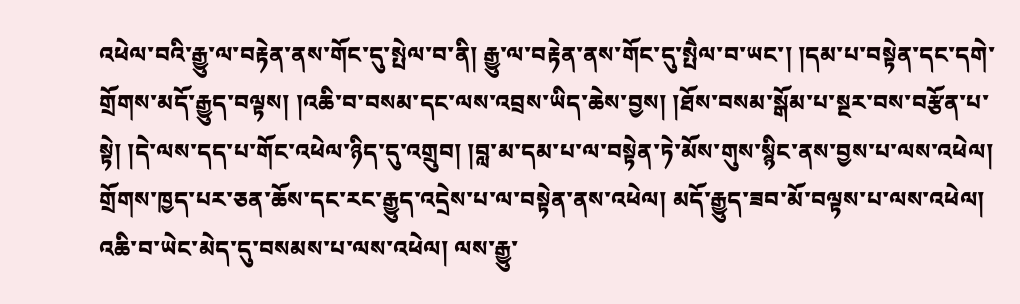འཕེལ་བའི་རྒྱུ་ལ་བརྟེན་ནས་གོང་དུ་སྤེལ་བ་ནི། རྒྱུ་ལ་བརྟེན་ནས་གོང་དུ་སྤཻལ་བ་ཡང་། །དམ་པ་བསྟེན་དང་དགེ་གྲོགས་མདོ་རྒྱུད་བལྟས། །འཆི་བ་བསམ་དང་ལས་འབྲས་ཡིད་ཆེས་བྱས། །ཐོས་བསམ་སྒོམ་པ་སྔར་བས་བརྩོན་པ་སྟེ། །དེ་ལས་དད་པ་གོང་འཕེལ་ཉིད་དུ་འགྲུབ། །བླ་མ་དམ་པ་ལ་བསྟེན་ཏེ་མོས་གུས་སྙིང་ནས་བྱས་པ་ལས་འཕེལ། གྲོགས་ཁྱད་པར་ཅན་ཆོས་དང་རང་རྒྱུད་འདྲེས་པ་ལ་བསྟེན་ནས་འཕེལ། མདོ་རྒྱུད་ཟབ་མོ་བལྟས་པ་ལས་འཕེལ། འཆི་བ་ཡེང་མེད་དུ་བསམས་པ་ལས་འཕེལ། ལས་རྒྱུ་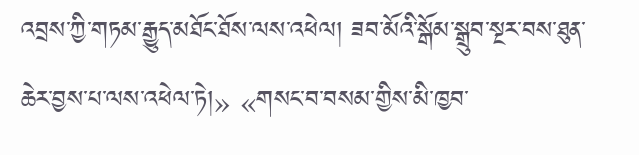འབྲས་ཀྱི་གཏམ་རྒྱུད་མཐོང་ཐོས་ལས་འཕེལ། ཟབ་མོའི་སྒོམ་སྒྲུབ་སྔར་བས་ཐུན་ཆེར་བྱས་པ་ལས་འཕེལ་ཏེ།» «གསང་བ་བསམ་གྱིས་མི་ཁྱབ་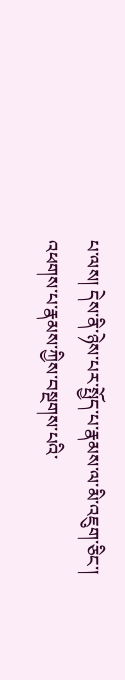པ་ལས། དེས་ནི་ཉེས་པར་སྤྱོད་པ་རྣམས་ལ་མི་འཇུག་ཅིང་། འཕགས་པ་རྣམས་ཀྱིས་བསྔགས་པའི་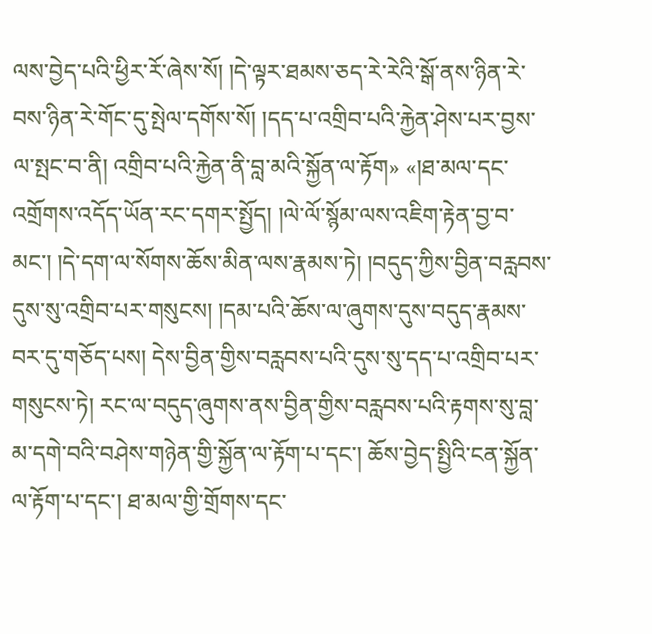ལས་བྱེད་པའི་ཕྱིར་རོ་ཞེས་སོ། །དེ་ལྟར་ཐམས་ཅད་རེ་རེའི་སྒོ་ནས་ཉིན་རེ་བས་ཉིན་རེ་གོང་དུ་སྤེལ་དགོས་སོ། །དད་པ་འགྲིབ་པའི་རྐྱེན་ཤེས་པར་བྱས་ལ་སྤང་བ་ནི། འགྲིབ་པའི་རྐྱེན་ནི་བླ་མའི་སྐྱོན་ལ་རྟོག» «།ཐ་མལ་དང་འགྲོགས་འདོད་ཡོན་རང་དགར་སྤྱོད། །ལེ་ལོ་སྙོམ་ལས་འཇིག་རྟེན་བྱ་བ་མང་། །དེ་དག་ལ་སོགས་ཆོས་མིན་ལས་རྣམས་ཏེ། །བདུད་ཀྱིས་བྱིན་བརླབས་དུས་སུ་འགྲིབ་པར་གསུངས། །དམ་པའི་ཆོས་ལ་ཞུགས་དུས་བདུད་རྣམས་བར་དུ་གཅོད་པས། དེས་བྱིན་གྱིས་བརླབས་པའི་དུས་སུ་དད་པ་འགྲིབ་པར་གསུངས་ཏེ། རང་ལ་བདུད་ཞུགས་ནས་བྱིན་གྱིས་བརླབས་པའི་རྟགས་སུ་བླ་མ་དགེ་བའི་བཤེས་གཉེན་གྱི་སྐྱོན་ལ་རྟོག་པ་དང་། ཆོས་བྱེད་སྤྱིའི་ངན་སྐྱོན་ལ་རྟོག་པ་དང་། ཐ་མལ་གྱི་གྲོགས་དང་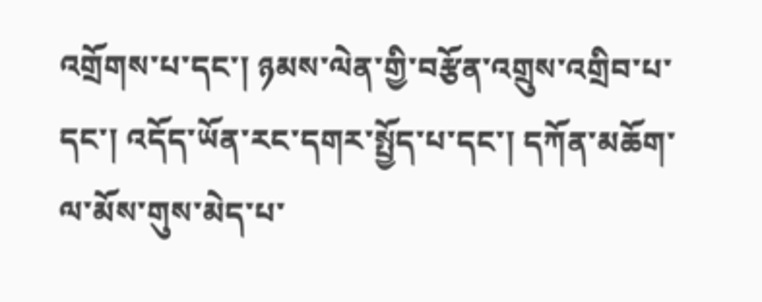འགྲོགས་པ་དང་། ཉམས་ལེན་གྱི་བརྩོན་འགྲུས་འགྲིབ་པ་དང་། འདོད་ཡོན་རང་དགར་སྤྱོད་པ་དང་། དཀོན་མཆོག་ལ་མོས་གུས་མེད་པ་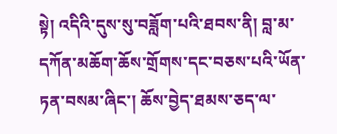སྟེ། འདིའི་དུས་སུ་བཟློག་པའི་ཐབས་ནི། བླ་མ་དཀོན་མཆོག་ཆོས་གྲོགས་དང་བཅས་པའི་ཡོན་ཏན་བསམ་ཞིང་། ཆོས་བྱེད་ཐམས་ཅད་ལ་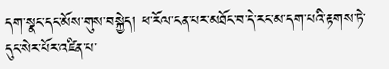དག་སྣང་དང་མོས་གུས་བསྐྱེད། ཕ་རོལ་ངན་པར་མཐོང་བ་དེ་རང་མ་དག་པའི་རྟགས་ཏེ་དུང་སེར་པོར་འཛིན་པ་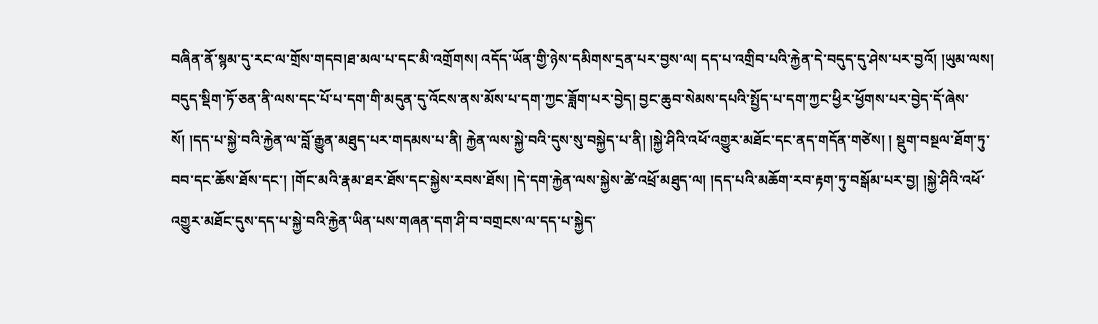བཞིན་ནོ་སྙམ་དུ་རང་ལ་གྲོས་གདབ།ཐ་མལ་པ་དང་མི་འགྲོགས། འདོད་ཡོན་གྱི་ཉེས་དམིགས་དྲན་པར་བྱས་ལ། དད་པ་འགྲིབ་པའི་རྐྱེན་དེ་བདུད་དུ་ཤེས་པར་བྱའོ། །ཡུམ་ལས། བདུད་སྡིག་ཏོ་ཅན་ནི་ལས་དང་པོ་པ་དག་གི་མདུན་དུ་འོངས་ནས་མོས་པ་དག་ཀྱང་ཟློག་པར་བྱེད། བྱང་ཆུབ་སེམས་དཔའི་སྤྱོད་པ་དག་ཀྱང་ཕྱིར་ཕྱོགས་པར་བྱེད་དོ་ཞེས་སོ། །དད་པ་སྐྱེ་བའི་རྐྱེན་ལ་བློ་རྒྱུན་མཐུད་པར་གདམས་པ་ནི། རྐྱེན་ལས་སྐྱེ་བའི་དུས་སུ་བསྐྱེད་པ་ནི། །སྐྱེ་ཤིའི་འཕོ་འགྱུར་མཐོང་དང་ནད་གདོན་གཙེས། ། སྡུག་བསྔལ་ཐོག་ཏུ་བབ་དང་ཆོས་ཐོས་དང་། །གོང་མའི་རྣམ་ཐར་ཐོས་དང་སྐྱེས་རབས་ཐོས། །དེ་དག་རྐྱེན་ལས་སྐྱེས་ཚེ་འཕྲོ་མཐུད་ལ། །དད་པའི་མཆོག་རབ་རྟག་ཏུ་བསྒོམ་པར་བྱ། །སྐྱེ་ཤིའི་འཕོ་འགྱུར་མཐོང་དུས་དད་པ་སྐྱེ་བའི་རྐྱེན་ཡིན་པས་གཞན་དག་ཤི་བ་བགྲངས་ལ་དད་པ་སྐྱེད་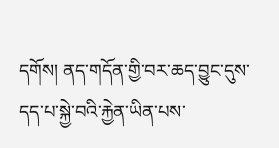དགོས། ནད་གདོན་གྱི་བར་ཆད་བྱུང་དུས་དད་པ་སྐྱེ་བའི་རྐྱེན་ཡིན་པས་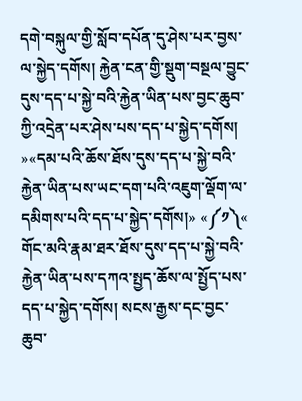དགེ་བསྐུལ་གྱི་སློབ་དཔོན་དུ་ཤེས་པར་བྱས་ལ་སྐྱེད་དགོས། རྐྱེན་ངན་གྱི་སྡུག་བསྔལ་བྱུང་དུས་དད་པ་སྐྱེ་བའི་རྐྱེན་ཡིན་པས་བྱང་ཆུབ་ཀྱི་འདྲེན་པར་ཤེས་པས་དད་པ་སྐྱེད་དགོས། »«དམ་པའི་ཆོས་ཐོས་དུས་དད་པ་སྐྱེ་བའི་རྐྱེན་ཡིན་པས་ཡང་དག་པའི་འཇུག་ལྡོག་ལ་དམིགས་པའི་དད་པ་སྐྱེད་དགོས།» «༼༡༽« གོང་མའི་རྣམ་ཐར་ཐོས་དུས་དད་པ་སྐྱེ་བའི་རྐྱེན་ཡིན་པས་དཀའ་སྤྱད་ཆོས་ལ་སྤྱོད་པས་དད་པ་སྐྱེད་དགོས། སངས་རྒྱས་དང་བྱང་ཆུབ་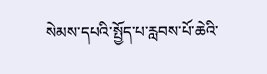སེམས་དཔའི་སྤྱོད་པ་རླབས་པོ་ཆེའི་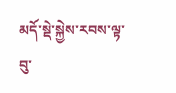མདོ་སྡེ་སྐྱེས་རབས་ལྟ་བུ་